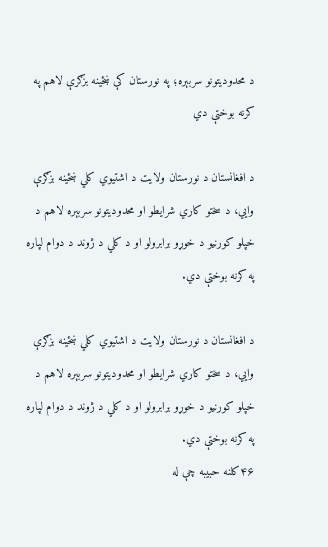د محدودیتونو سربېره؛ په نورستان کې ښځینه بزګرې لاهم په کرنه بوختې دي

د افغانستان د نورستان ولایت د اشتیوي کلي ښځینه بزګرې وايي، د سختو کاري شرایطو او محدودیتونو سربېره لاهم د خپلو کورنیو د خوړو برابرولو او د کلي د ژوند د دوام لپاره په کرنه بوختې دي.

د افغانستان د نورستان ولایت د اشتیوي کلي ښځینه بزګرې وايي، د سختو کاري شرایطو او محدودیتونو سربېره لاهم د خپلو کورنیو د خوړو برابرولو او د کلي د ژوند د دوام لپاره په کرنه بوختې دي.
۴۶کلنه حبیبه چې له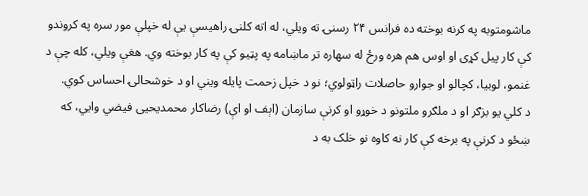ماشومتوبه په کرنه بوخته ده فرانس ۲۴ رسنۍ ته ویلي، له اته کلنۍ راهیسې یې له خپلې مور سره په کروندو کې کار پیل کړی او اوس هم هره ورځ له سهاره تر ماښامه په پټیو کې په کار بوخته وي. هغې ویلي، کله چې د غنمو، لوبیا، کچالو او جوارو حاصلات راټولوي؛ نو د خپل زحمت پایله ویني او د خوشحالۍ احساس کوي.
د کلي یو بزګر او د ملګرو ملتونو د خوړو او کرنې سازمان (اېف او اې) رضاکار محمدیحیی فیضي وایي، که ښځو د کرنې په برخه کې کار نه کاوه نو خلک به د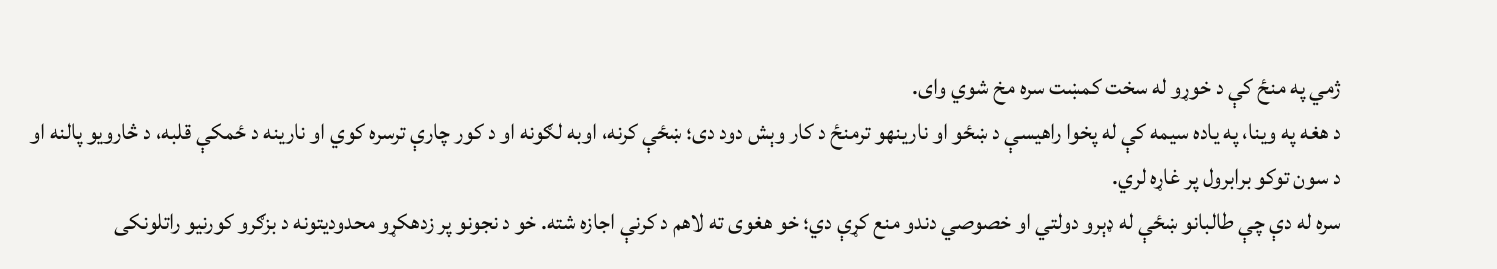ژمي په منځ کې د خوړو له سخت کمښت سره مخ شوي وای.
د هغه په وینا، په یاده سیمه کې له پخوا راهیسې د ښځو او نارینهو ترمنځ د کار وېش دود دی؛ ښځې کرنه، اوبه لګونه او د کور چارې ترسره کوي او نارینه د ځمکې قلبه، د څارویو پالنه او د سون توکو برابرول پر غاړه لري.
سره له دې چې طالبانو ښځې له ډېرو دولتي او خصوصي دندو منع کړې دي؛ خو هغوی ته لاهم د کرنې اجازه شته. خو د نجونو پر زدهکړو محدودیتونه د بزګرو کورنیو راتلونکی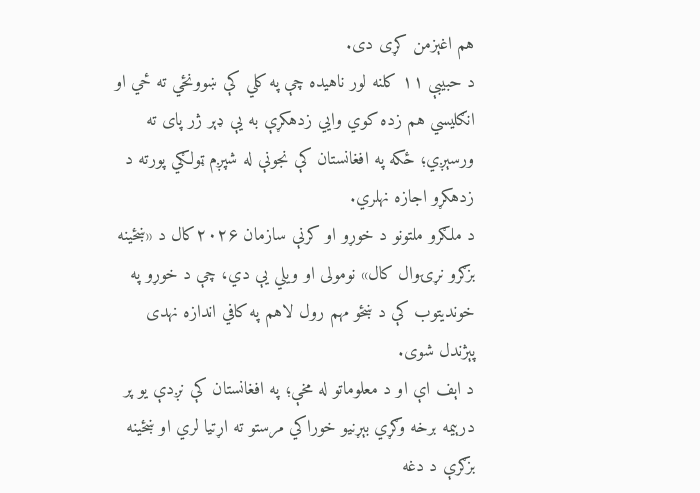هم اغېزمن کړی دی.
د حبیبې ۱۱ کلنه لور ناهیده چې په کلي کې ښوونځي ته ځي او انګلیسي هم زده کوي وایي زدهکړې به یې ډېر ژر پای ته ورسېږي؛ ځکه په افغانستان کې نجونې له شپږم ټولګي پورته د زدهکړو اجازه نهلري.
د ملګرو ملتونو د خوړو او کرنې سازمان ۲۰۲۶کال د «ښځینه بزګرو نړۍوال کال» نومولی او ویلي یې دي، چې د خوړو په خوندیتوب کې د ښځو مهم رول لاهم په کافي اندازه نهدی پېژندل شوی.
د اېف اې او د معلوماتو له مخې؛ په افغانستان کې نږدې یو پر درېیمه برخه وګړي بېړنیو خوراکي مرستو ته اړتیا لري او ښځینه بزګرې د دغه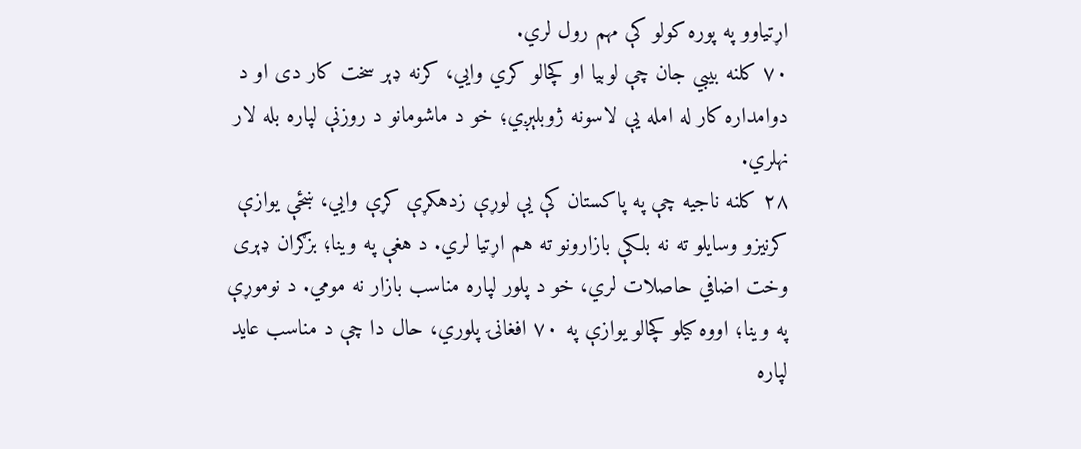اړتیاوو په پوره کولو کې مهم رول لري.
۷۰ کلنه بيبي جان چې لوبیا او کچالو کري وایي، کرنه ډېر سخت کار دی او د دوامداره کار له امله یې لاسونه ژوبلېږي؛ خو د ماشومانو د روزنې لپاره بله لار نهلري.
۲۸ کلنه ناجیه چې په پاکستان کې یې لوړې زدهکړې کړې وایي، ښځې یوازې کرنیزو وسایلو ته نه بلکې بازارونو ته هم اړتیا لري. د هغې په وینا؛ بزګران ډېری وخت اضافي حاصلات لري، خو د پلور لپاره مناسب بازار نه مومي. د نوموړې په وینا؛ اووه کیلو کچالو یوازې په ۷۰ افغانۍ پلوري، حال دا چې د مناسب عاید لپاره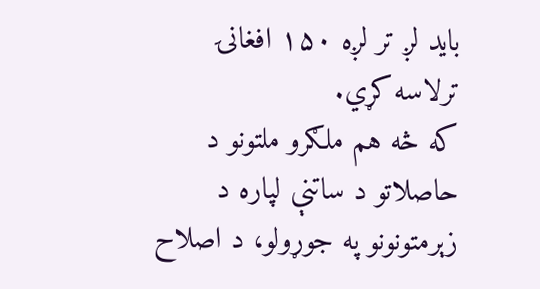باید لږ تر لږه ۱۵۰ افغانۍ ترلاسه کړي.
که څه هم ملګرو ملتونو د حاصلاتو د ساتنې لپاره د زېرمتونونو په جوړولو، د اصلاح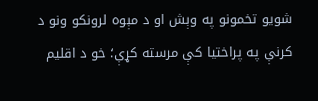شویو تخمونو په وېش او د مېوه لرونکو ونو د کرنې په پراختیا کې مرسته کړې؛ خو د اقلیم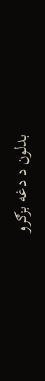بدلون د دغه بزګرو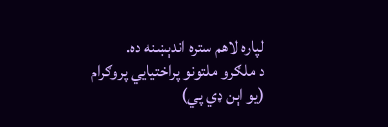لپاره لاهم ستره اندېښنه ده.
د ملګرو ملتونو پراختیايي پروګرام (یو اېن ډي پي)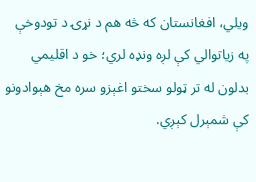ویلي، افغانستان که څه هم د نړۍ د تودوخې په زیاتوالي کې لږه ونډه لري؛ خو د اقلیمي بدلون له تر ټولو سختو اغېزو سره مخ هېوادونو کې شمېرل کېږي.